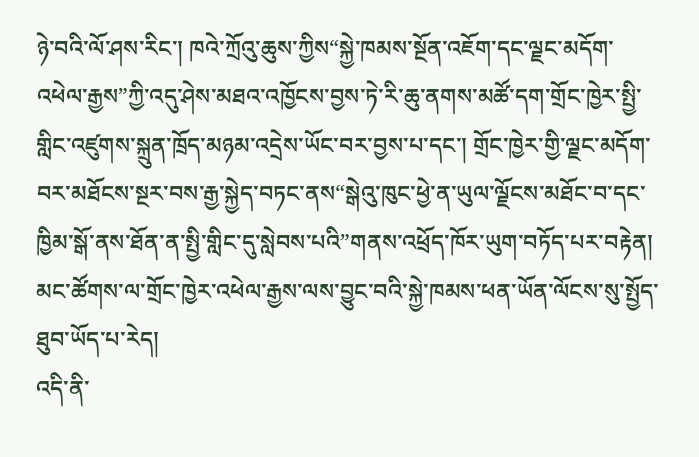ཉེ་བའི་ལོ་ཤས་རིང་། ཁའེ་ཀྲོའུ་ཆུས་ཀྱིས“སྐྱེ་ཁམས་སྔོན་འཇོག་དང་ལྗང་མདོག་འཕེལ་རྒྱས”ཀྱི་འདུ་ཤེས་མཐའ་འཁྱོངས་བྱས་ཏེ་རི་ཆུ་ནགས་མཚོ་དག་གྲོང་ཁྱེར་སྤྱི་གླིང་འཛུགས་སྐྲུན་ཁྲོད་མཉམ་འདྲེས་ཡོང་བར་བྱས་པ་དང་། གྲོང་ཁྱེར་གྱི་ལྗང་མདོག་བར་མཐོངས་སྔར་བས་རྒྱ་སྐྱེད་བཏང་ནས“སྒེའུ་ཁུང་ཕྱེ་ན་ཡུལ་ལྗོངས་མཐོང་བ་དང་ཁྱིམ་སྒོ་ནས་ཐོན་ན་སྤྱི་གླིང་དུ་སླེབས་པའི”གནས་འཕྲོད་ཁོར་ཡུག་བཏོད་པར་བརྟེན། མང་ཚོགས་ལ་གྲོང་ཁྱེར་འཕེལ་རྒྱས་ལས་བྱུང་བའི་སྐྱེ་ཁམས་ཕན་ཡོན་ལོངས་སུ་སྤྱོད་ཐུབ་ཡོད་པ་རེད།
འདི་ནི་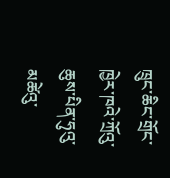ཁྲུང་ཆིང་གྲོང་ཁྱེར་ཁའེ་ཀྲོའུ་ཆུས་པིན་ཧུའུ་མཚེའུ་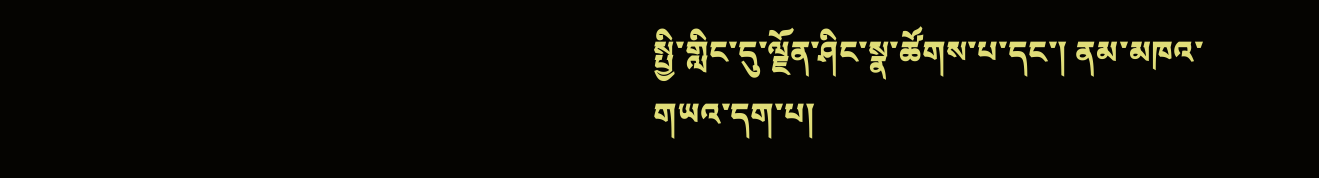སྤྱི་གླིང་དུ་ལྗོན་ཤིང་སྣ་ཚོགས་པ་དང་། ནམ་མཁའ་གཡའ་དག་པ།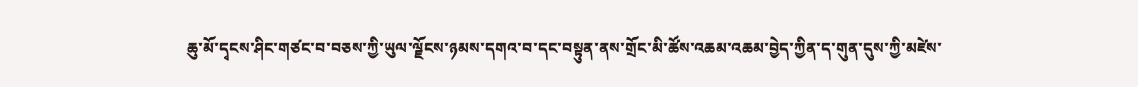ཆུ་མོ་དྭངས་ཤིང་གཙང་བ་བཅས་ཀྱི་ཡུལ་ལྗོངས་ཉམས་དགའ་བ་དང་བསྟུན་ནས་གྲོང་མི་ཚོས་འཆམ་འཆམ་བྱེད་ཀྱིན་ད་གུན་དུས་ཀྱི་མཛེས་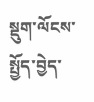སྡུག་ལོངས་སྤྱོད་བྱེད་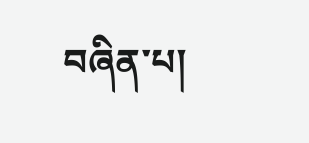བཞིན་པ།